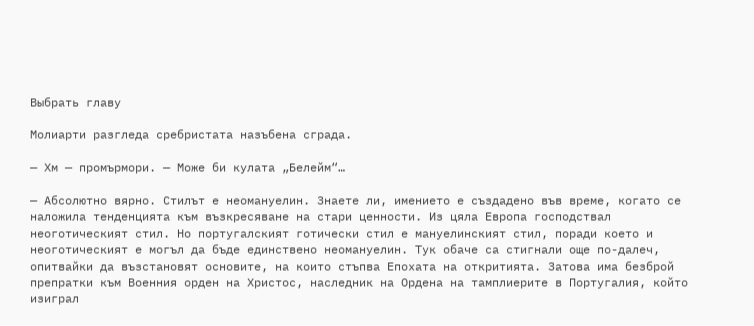Выбрать главу

Молиарти разгледа сребристата назъбена сграда.

— Хм — промърмори. — Може би кулата „Белейм“…

— Абсолютно вярно. Стилът е неомануелин. Знаете ли, имението е създадено във време, когато се наложила тенденцията към възкресяване на стари ценности. Из цяла Европа господствал неоготическият стил. Но португалският готически стил е мануелинският стил, поради което и неоготическият е могъл да бъде единствено неомануелин. Тук обаче са стигнали още по-далеч, опитвайки да възстановят основите, на които стъпва Епохата на откритията. Затова има безброй препратки към Военния орден на Христос, наследник на Ордена на тамплиерите в Португалия, който изиграл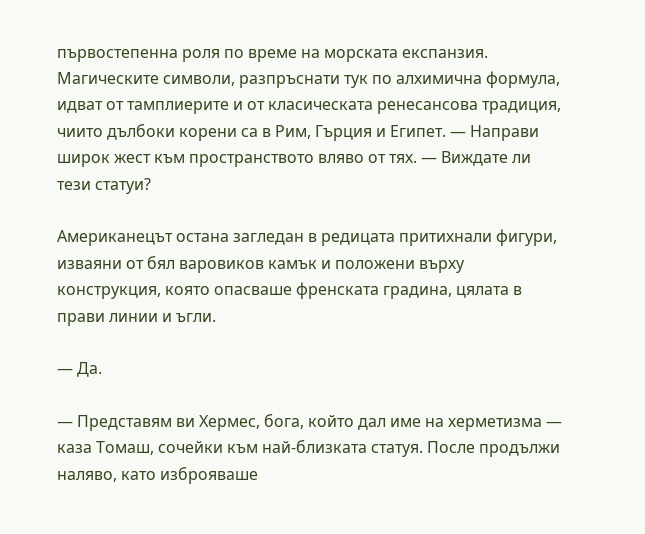първостепенна роля по време на морската експанзия. Магическите символи, разпръснати тук по алхимична формула, идват от тамплиерите и от класическата ренесансова традиция, чиито дълбоки корени са в Рим, Гърция и Египет. — Направи широк жест към пространството вляво от тях. — Виждате ли тези статуи?

Американецът остана загледан в редицата притихнали фигури, изваяни от бял варовиков камък и положени върху конструкция, която опасваше френската градина, цялата в прави линии и ъгли.

— Да.

— Представям ви Хермес, бога, който дал име на херметизма — каза Томаш, сочейки към най-близката статуя. После продължи наляво, като изброяваше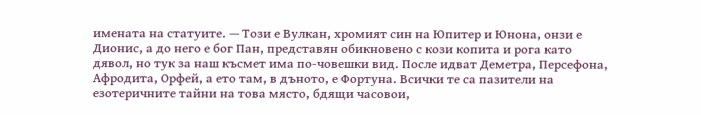имената на статуите. — Този е Вулкан, хромият син на Юпитер и Юнона, онзи е Дионис, а до него е бог Пан, представян обикновено с кози копита и рога като дявол, но тук за наш късмет има по-човешки вид. После идват Деметра, Персефона, Афродита, Орфей, а ето там, в дъното, е Фортуна. Всички те са пазители на езотеричните тайни на това място, бдящи часовои,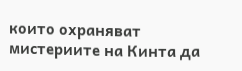които охраняват мистериите на Кинта да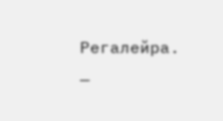Регалейра. —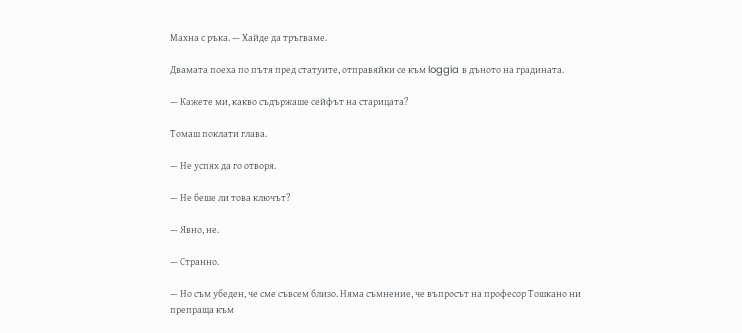Махна с ръка. — Хайде да тръгваме.

Двамата поеха по пътя пред статуите, отправяйки се към loggia в дъното на градината.

— Кажете ми, какво съдържаше сейфът на старицата?

Томаш поклати глава.

— Не успях да го отворя.

— Не беше ли това ключът?

— Явно, не.

— Странно.

— Но съм убеден, че сме съвсем близо. Няма съмнение, че въпросът на професор Тошкано ни препраща към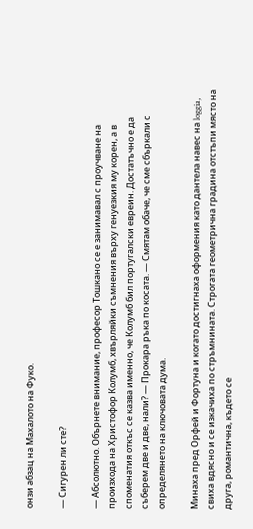онзи абзац на Махалото на Фуко.

— Сигурен ли сте?

— Абсолютно. Обърнете внимание, професор Тошкано се е занимавал с проучване на произхода на Христофор Колумб, хвърляйки съмнения върху генуезкия му корен, а в споменатия откъс се казва именно, че Колумб бил португалски евреин. Достатъчно е да съберем две и две, нали? — Прокара ръка по косата. — Смятам обаче, че сме сбъркали с определянето на ключовата дума.

Минаха пред Орфей и Фортуна и когато достигнаха оформения като дантела навес на loggia, свиха вдясно и се изкачиха по стръмнината. Строгата геометрична градина отстъпи място на друга, романтична, където се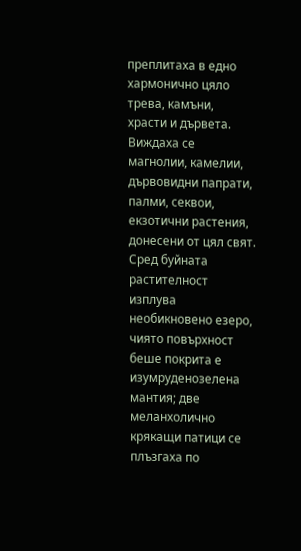преплитаха в едно хармонично цяло трева, камъни, храсти и дървета. Виждаха се магнолии, камелии, дървовидни папрати, палми, секвои, екзотични растения, донесени от цял свят. Сред буйната растителност изплува необикновено езеро, чиято повърхност беше покрита е изумруденозелена мантия; две меланхолично крякащи патици се плъзгаха по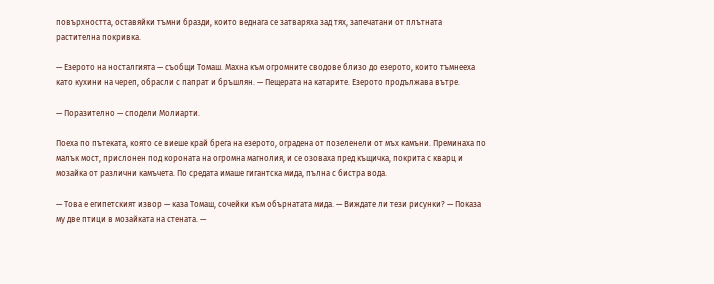повърхността, оставяйки тъмни бразди, които веднага се затваряха зад тях, запечатани от плътната растителна покривка.

— Езерото на носталгията — съобщи Томаш. Махна към огромните сводове близо до езерото, които тъмнееха като кухини на череп, обрасли с папрат и бръшлян. — Пещерата на катарите. Езерото продължава вътре.

— Поразително — сподели Молиарти.

Поеха по пътеката, която се виеше край брега на езерото, оградена от позеленели от мъх камъни. Преминаха по малък мост, прислонен под короната на огромна магнолия, и се озоваха пред къщичка, покрита с кварц и мозайка от различни камъчета. По средата имаше гигантска мида, пълна с бистра вода.

— Това е египетският извор — каза Томаш, сочейки към обърнатата мида. — Виждате ли тези рисунки? — Показа му две птици в мозайката на стената. —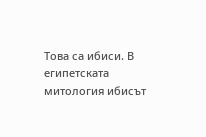Това са ибиси. В египетската митология ибисът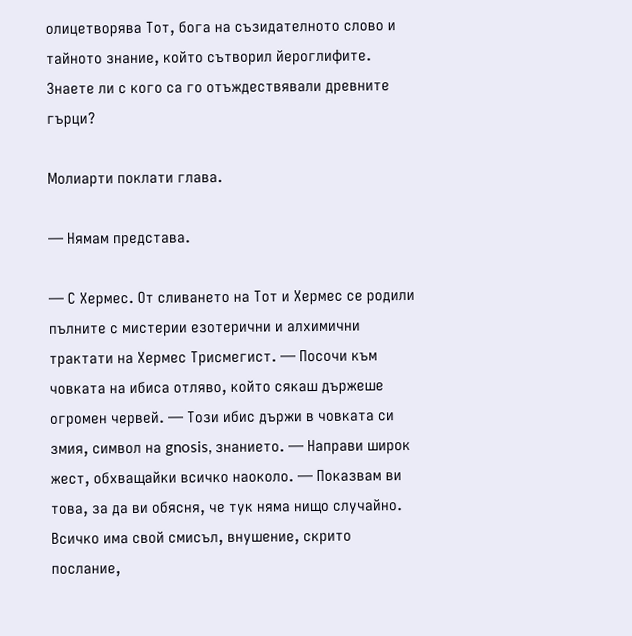олицетворява Тот, бога на съзидателното слово и тайното знание, който сътворил йероглифите. Знаете ли с кого са го отъждествявали древните гърци?

Молиарти поклати глава.

— Нямам представа.

— С Хермес. От сливането на Тот и Хермес се родили пълните с мистерии езотерични и алхимични трактати на Хермес Трисмегист. — Посочи към човката на ибиса отляво, който сякаш държеше огромен червей. — Този ибис държи в човката си змия, символ на gnosis, знанието. — Направи широк жест, обхващайки всичко наоколо. — Показвам ви това, за да ви обясня, че тук няма нищо случайно. Всичко има свой смисъл, внушение, скрито послание,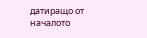датиращо от началото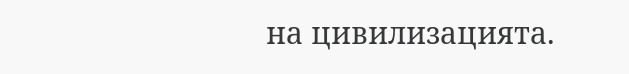на цивилизацията.